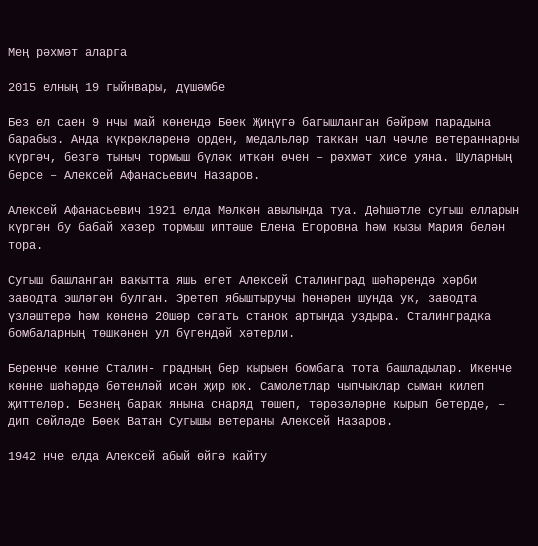Мең рәхмәт аларга

2015 елның 19 гыйнвары, дүшәмбе

Без ел саен 9 нчы май көнендә Бөек Җиңүгә багышланган бәйрәм парадына барабыз. Анда күкрәкләренә орден, медальләр таккан чал чәчле ветераннарны күргәч, безгә тыныч тормыш бүләк иткән өчен – рәхмәт хисе уяна. Шуларның берсе – Алексей Афанасьевич Назаров.

Алексей Афанасьевич 1921 елда Мәлкән авылында туа. Дәһшәтле сугыш елларын күргән бу бабай хәзер тормыш иптәше Елена Егоровна һәм кызы Мария белән тора.

Сугыш башланган вакытта яшь егет Алексей Сталинград шәһәрендә хәрби заводта эшләгән булган. Эретеп ябыштыручы һөнәрен шунда ук, заводта үзләштерә һәм көненә 20шәр сәгать станок артында уздыра. Сталинградка бомбаларның төшкәнен ул бүгендәй хәтерли.

Беренче көнне Сталин- градның бер кырыен бомбага тота башладылар. Икенче көнне шәһәрдә бөтенләй исән җир юк. Самолетлар чыпчыклар сыман килеп җиттеләр. Безнең барак янына снаряд төшеп, тәрәзәләрне кырып бетерде, – дип сөйләде Бөек Ватан Сугышы ветераны Алексей Назаров.

1942 нче елда Алексей абый өйгә кайту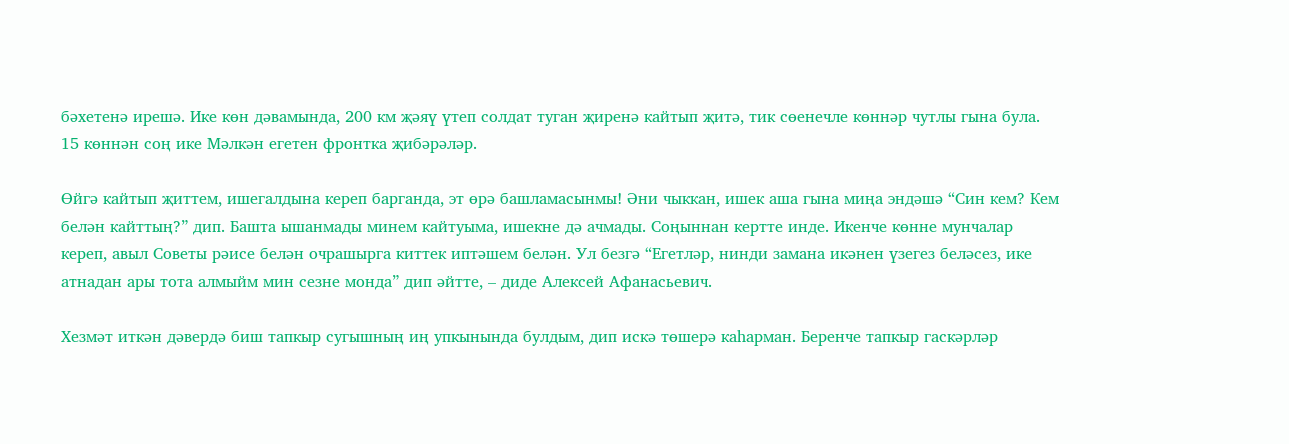бәхетенә ирешә. Ике көн дәвамында, 200 км җәяү үтеп солдат туган җиренә кайтып җитә, тик сөенечле көннәр чутлы гына була. 15 көннән соң ике Мәлкән егетен фронтка җибәрәләр.

Өйгә кайтып җиттем, ишегалдына кереп барганда, эт өрә башламасынмы! Әни чыккан, ишек аша гына миңа эндәшә “Син кем? Кем белән кайттың?” дип. Башта ышанмады минем кайтуыма, ишекне дә ачмады. Соңыннан кертте инде. Икенче көнне мунчалар кереп, авыл Советы рәисе белән очрашырга киттек иптәшем белән. Ул безгә “Егетләр, нинди замана икәнен үзегез беләсез, ике атнадан ары тота алмыйм мин сезне монда” дип әйтте, – диде Алексей Афанасьевич.

Хезмәт иткән дәвердә биш тапкыр сугышның иң упкынында булдым, дип искә төшерә каһарман. Беренче тапкыр гаскәрләр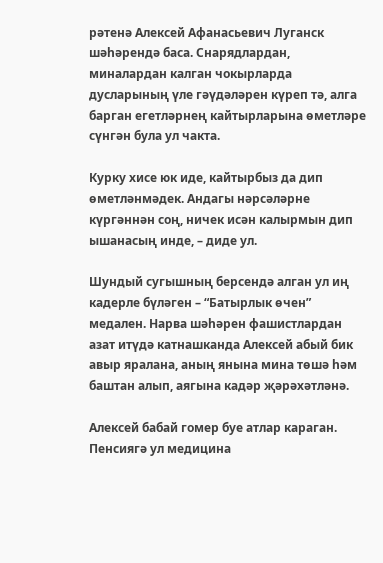рәтенә Алексей Афанасьевич Луганск шәһәрендә баса. Снарядлардан, миналардан калган чокырларда дусларының үле гәүдәләрен күреп тә, алга барган егетләрнең кайтырларына өметләре сүнгән була ул чакта.

Курку хисе юк иде, кайтырбыз да дип өметләнмәдек. Андагы нәрсәләрне күргәннән соң, ничек исән калырмын дип ышанасың инде, – диде ул.

Шундый сугышның берсендә алган ул иң кадерле бүләген – “Батырлык өчен” медален. Нарва шәһәрен фашистлардан азат итүдә катнашканда Алексей абый бик авыр яралана, аның янына мина төшә һәм баштан алып, аягына кадәр җәрәхәтләнә.

Алексей бабай гомер буе атлар караган. Пенсиягә ул медицина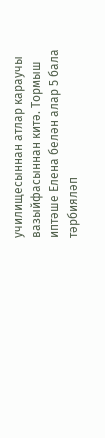училищесыннан атлар караучы вазыйфасыннан китә. Тормыш иптәше Елена белән алар 5 бала тәрбияләп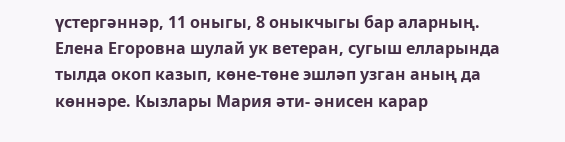үстергәннәр, 11 оныгы, 8 оныкчыгы бар аларның. Елена Егоровна шулай ук ветеран, сугыш елларында тылда окоп казып, көне-төне эшләп узган аның да көннәре. Кызлары Мария әти- әнисен карар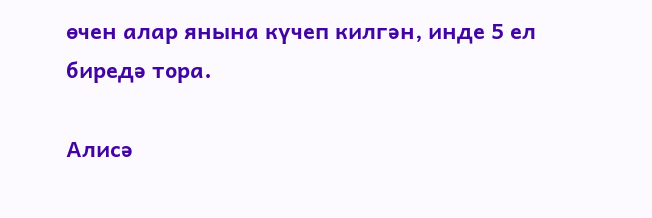өчен алар янына күчеп килгән, инде 5 ел биредә тора.

Алисә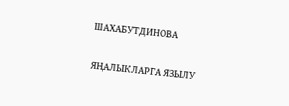ШАХАБУТДИНОВА

ЯҢАЛЫКЛАРГА ЯЗЫЛУ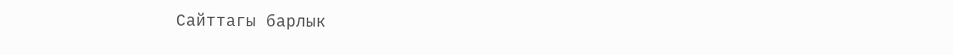Сайттагы барлык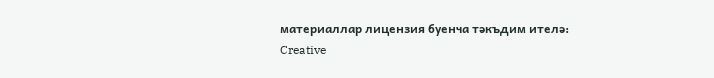материаллар лицензия буенча тәкъдим ителә:
Creative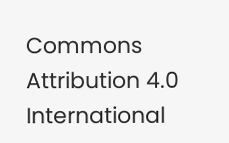Commons Attribution 4.0 International